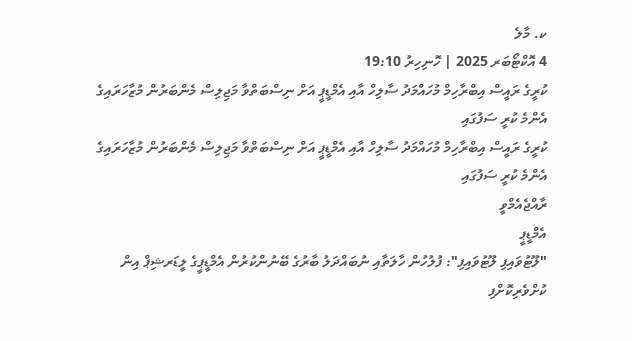ކ. މާލެ
4 އޮކްޓޯބަރ 2025 | ހޮނިހިރު 19:10
ކުރީގެ ރައީސް އިބްރާހިމް މުހައްމަދު ސާލިހް އާއި އެމްޑީޕީ އަށް ނިސްބަތްވާ މަޖިލިސް މެންބަރުން މުޒާހަރައިގެ އެންމެ ކުރީ ސަފުގައި
ކުރީގެ ރައީސް އިބްރާހިމް މުހައްމަދު ސާލިހް އާއި އެމްޑީޕީ އަށް ނިސްބަތްވާ މަޖިލިސް މެންބަރުން މުޒާހަރައިގެ އެންމެ ކުރީ ސަފުގައި
ރާއްޖެއެމްވީ
އެމްޑީޕީ
"ލޫޓުވައިފި ލޫޓުވައިފި": ފުލުހުން ހާލަތާއި ނުބައްދަލު ބާރުގެ ބޭނުންކުރުން އެމްޑީޕީގެ ލީޑަރޝިޕް އިން ކުށްވެރިކޮށްފި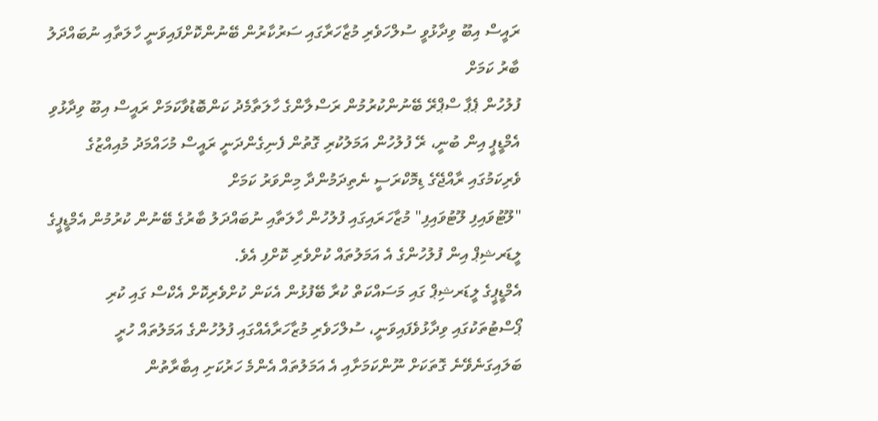ރައީސް އިބޫ ވިދާޅުވީ ސުލްހަވެރި މުޒާހަރާގައި ސަރުކާރުން ބޭނުންކޮށްފައިވަނީ ހާލަތާއި ނުބައްދަލު ބާރު ކަމަށް
ފުލުހުން ޕެޕާ ސްޕްރޭ ބޭނުންކުރުމުން ރަސްލާންގެ ހާލަތާމެދު ކަންބޮޑުވާކަމަށް ރައީސް އިބޫ ވިދާޅުވި
އެމްޑީޕީ އިން ބުނީ، ރޭ ފުލުހުން އަމަލުކުރި ގޮތުން ފެނިގެންދަނީ ރައީސް މުހައްމަދު މުއިއްޒުގެ ވެރިކަމުގައި ރާއްޖޭގެ ޑިމޮކްރަސީ ނެތިދަމުންދާ މިންވަރު ކަމަށް
"ލޫޓުވައިފި ލޫޓުވައިފި" މުޒާހަރައިގައި ފުލުހުން ހާލަތާއި ނުބައްދަލު ބާރުގެ ބޭނުން ކުރުމުން އެމްޑީޕީގެ ލީޑަރޝިޕް އިން ފުލުހުންގެ އެ އަމަލުތައް ކުށްވެރި ކޮށްފި އެވެ.
އެމްޑީޕީގެ ލީޑަރޝިޕް ގައި މަސައްކަތް ކުރާ ބޭފުޅުން އެކަން ކުށްވެރިކޮށް އެކްސް ގައި ކުރި ޕޯސްޓުތަކުގައި ވިދާޅުވެފައިވަނީ، ސުލްހަވެރި މުޒާހަރާއެއްގައި ފުލުހުންގެ އަމަލުތައް ހުރީ ބަލައިގަނެވޭނެ ގޮތަކަށް ނޫންކަމަށާއި އެ އަމަލުތައް އެންމެ ހަރުކަށި އިބާރާތުން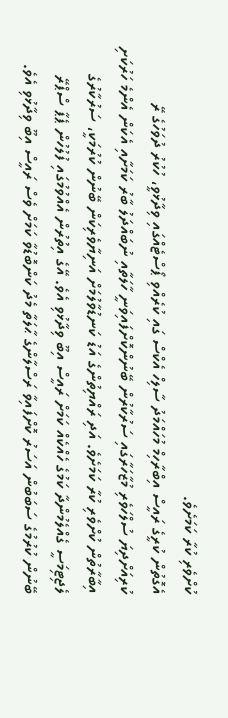ކުށްވެރި ކުރާ ކަމަށެވެ.
އެގޮތުން ކުރީގެ ރައީސް އިބްރާހިމް މުހައްމަދު ސާލިހް އެކްސް ގައި ކުރެއްވި ޕޯސްޓެއްގައި ވިދާޅުވީ، ހުކުރު ދުވަހުގެ ރޭ ކުރިއަށްދިޔަ ސުލްހަވެރި މުޒާހަރާގައި ސަރުކާރުން ބޭނުންކޮށްފައިވަނީ ހާލަތާއި ނުބައްދަލު ބާރު ކަމަށާއި އެކަން އެންމެ ހަރުކަށި އިބާރާތުން ކުށްވެރި ކުރާ ކަމަށެވެ. އަދި ރައްޔިތުންގެ އަޑު ކަނޑުވާލުމަށް އަނިޔާވެރިކަން ބޭނުން ކުރުމަކީ، ސަރުކާރުގެ ލެޖިޓިމަސީ ގެއްލެމުންދާ ކަމުގެ ހެއްކެއް ކަމަށް ރައީސް އިބޫ ވިދާޅުވި އެވެ. އޭގެ އިތުރުން އެއްވުމުގައި ފުލުހުން ޕެޕާ ސްޕްރޭ ބޭނުން ކުރުމުގެ ސަބަބުން އަސަރު ކޮށްފައިވާ ރަސްލާންގެ ޙާލަތާ މެދު ކަންބޮޑުވާ ކަމަށް ވެސް ރައީސް އިބޫ ވިދާޅުވި އެވެ.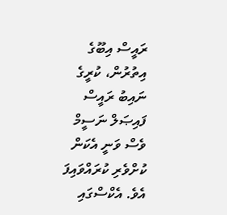ރައީސް އިބޫގެ އިތުރުން، ކުރީގެ ނައިބު ރައީސް ފައިޞަލް ނަސީމް ވެސް ވަނީ އެކަން ކުށްވެރި ކުރައްވައިފަ އެވެ. އެކްސްގައި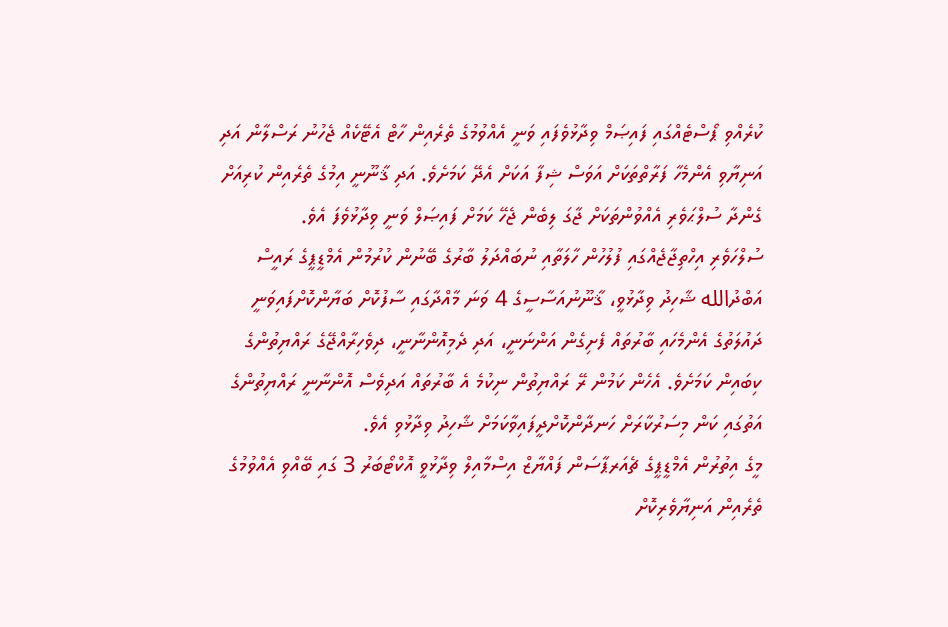ކުރެއްވި ޕޯސްޓެއްގައި ފައިޞަމް ވިދާޅުވެފައި ވަނީ އެއްވުމުގެ ތެރެއިން ހާޓް އެޓޭކެއް ޖެހުނު ރަސްލާން އަދި އަނިޔާވި އެންމެހާ ފަރާތްތަކަށް އަވަސް ޝިފާ އަކަށް އެދޭ ކަމަށެވެ. އަދި ޤާނޫނީ އިމުގެ ތެރެއިން ކުރިއަށް ގެންދާ ސުލްޙަވެރި އެއްވުންތަކަށް ޖާގަ ލިބެން ޖެހޭ ކަމަށް ފައިޞަލް ވަނީ ވިދާޅުވެފަ އެވެ.
ސުލްހަވެރި އިހްތިޖާޖެއްގައި ފުލުހުން ހާލަތާއި ނުބައްދަލު ބާރުގެ ބޭނުން ކުރުމުން އެމްޑީޕީގެ ރައީސް އަބްދުالله ޝާހިދު ވިދާޅުވީ، ޤާނޫނުއަސާސީގެ 4 ވަނަ މާއްދާގައި ސާފުކޮށް ބަޔާންކޮށްފައިވަނީ ދައުލަތުގެ އެންމެހައި ބާރުތައް ފެށިގެން އަންނަނީ، އަދި ދެމިއޮންނާނީ، ދިވެހިރާއްޖޭގެ ރައްޔިތުންގެ ކިބައިން ކަމަށެވެ. އެހެން ކަމުން ރޭ ރައްޔިތުން ނިކުމެ އެ ބާރުތައް އަދިވެސް އޮންނާނީ ރައްޔިތުންގެ އަތުގައި ކަން މިސަރުކާރަށް ހަނދާންކޮށްދީފައިވާކަމަށް ޝާހިދު ވިދާޅުވި އެވެ.
މީގެ އިތުރުން އެމްޑީޕީގެ ޗެއަރޕާސަން ފައްޔާޒް އިސްމާއިލް ވިދާޅުވީ އޮކްޓޯބަރު 3 ގައި ބޭއްވި އެއްވުމުގެ ތެރެއިން އަނިޔާވެރިކޮށް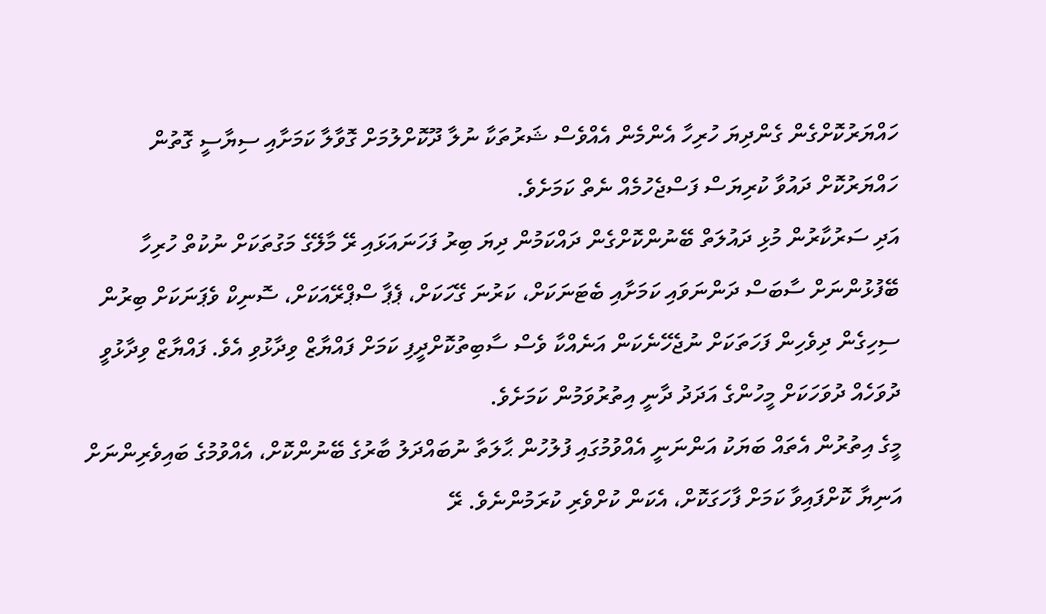ހައްޔަރުކޮށްގެން ގެންދިޔަ ހުރިހާ އެންމެން އެއްވެސް ޝަރުތަކާ ނުލާ ދޫކޮށްލުމަށް ގޮވާލާ ކަމަށާއި ސިޔާސީ ގޮތުން ހައްޔަރުކޮށް ދައުވާ ކުރިޔަސް ފަސްޖެހުމެއް ނެތް ކަމަށެވެ.
އަދި ސަރުކާރުން މުޅި ދައުލަތް ބޭނުންކޮށްގެން ދައްކަމުން ދިޔަ ބިރު ފަހަނައަޅައި ރޭ މާލޭގެ މަގުތަކަށް ނުކުތް ހުރިހާ ބޭފުޅުންނަށް ސާބަސް ދަންނަވައި ކަމަށާއި ބެޓަނަކަށް، ކަރުނަ ގޭހަކަށް، ޕެޕާ ސްޕްރޭއަކަށް، ސޮނިކް ވެޕަނަކަށް ބިރުން ސިހިގެން ދިވެހިން ފަހަތަކަށް ނުޖެހޭނެކަން އަނެއްކާ ވެސް ސާބިތުކޮށްދީފި ކަމަށް ފައްޔާޒް ވިދާޅުވި އެވެ. ފައްޔާޒް ވިދާޅުވީ ދުވަހެއް ދުވަހަކަށް މީހުންގެ އަދަދު ދާނީ އިތުރުވަމުން ކަމަށެވެ.
މީގެ އިތުރުން އެތައް ބަޔަކު އަންނަނީ އެއްވުމުގައި ފުލުހުން ޙާލަތާ ނުބައްދަލު ބާރުގެ ބޭނުންކޮށް، އެއްވުމުގެ ބައިވެރިންނަށް އަނިޔާ ކޮށްފައިވާ ކަމަށް ފާހަގަކޮށް، އެކަން ކުށްވެރި ކުރަމުންނެވެ. ރޭ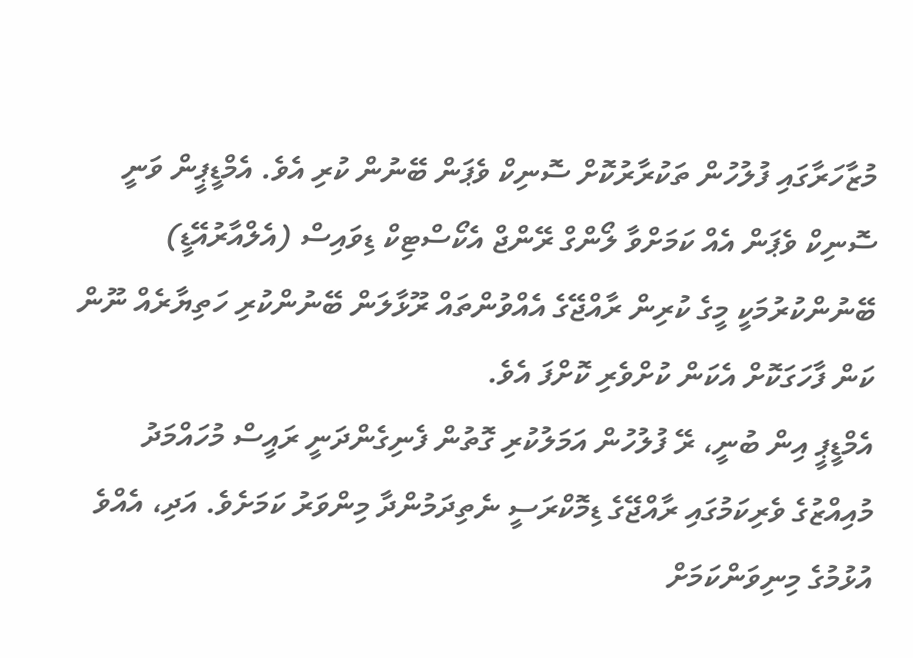މުޒާހަރާގައި ފުލުހުން ތަކުރާރުކޮށް ސޮނިކް ވެޕަން ބޭނުން ކުރި އެވެ. އެމްޑީޕީން ވަނީ ސޮނިކް ވެޕަން އެއް ކަމަށްވާ ލޯންގް ރޭންޖް އެކޯސްޓިކް ޑިވައިސް (އެލްއާރުއޭޑީ) ބޭނުންކުރުމަކީ މީގެ ކުރިން ރާއްޖޭގެ އެއްވުންތައް ރޫޅާލަން ބޭނުންކުރި ހަތިޔާރެއް ނޫން ކަން ފާހަގަކޮށް އެކަން ކުށްވެރި ކޮށްފަ އެވެ.
އެމްޑީޕީ އިން ބުނީ، ރޭ ފުލުހުން އަމަލުކުރި ގޮތުން ފެނިގެންދަނީ ރައީސް މުހައްމަދު މުއިއްޒުގެ ވެރިކަމުގައި ރާއްޖޭގެ ޑިމޮކްރަސީ ނެތިދަމުންދާ މިންވަރު ކަމަށެވެ. އަދި، އެއްވެ އުޅުމުގެ މިނިވަންކަމަށް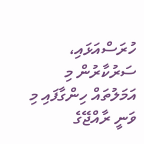ހުރަސްއަޅައި، ސަރުކާރުން މި އަމަލުތައް ހިންގާފައި މި ވަނީ ރާއްޖޭގެ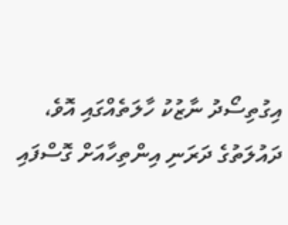އިގުތިސޯދު ނާޒުކު ހާލަތެއްގައި އޮވެ، ދައުލަތުގެ ދަރަނި އިންތިހާއަށް ގޮސްފައި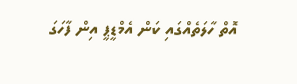އޮތް ހާލަތެއްގައި ކަން އެމްޑީޕީ އިން ފާހަގަ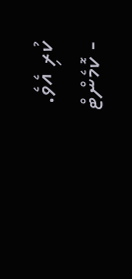ކުރި އެވެ.
- ކޮމެންޓް